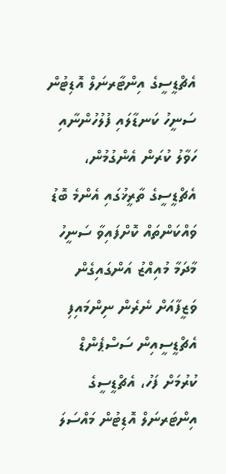އެޗްޑީސީގެ އިންޓާރނަލް އޮޑިޓުން ސަނީހު ކަނޑާލައި ފުލުހުންނާއި ހަވާލު ކުރަން އެންގުމުން، އެޗްޑީސީގެ ތާރީޚުގައި އެންމެ ބޮޑު ވައްކަންތައް ކޮށްފައިވާ ސަނީހު މާދަމާ މުއިއްޒު އަންގައިގެން ވަޒީފާއަށް ނެރެން ނިންމައިފި
އެޗްޑީސީއިން ސަސްޕެންޑް ކުރުމަށް ފަހު، އެޗްޑީސީގެ އިންޓަރނަލް އޮޑިޓުން މައްސަލަ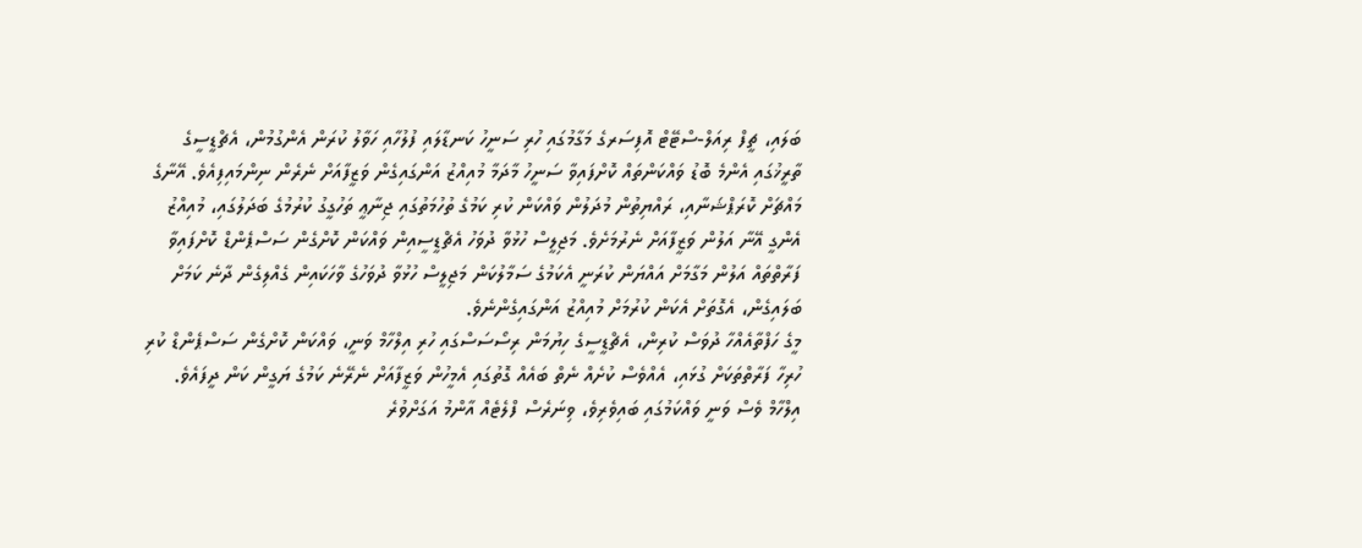ބަލައި، ޗީފް ރިއަލް-ސްޓޭޓް އޮފިސަރގެ މަގާމުގައި ހުރި ސަނީހު ކަނޑާލައި ފުލުހާއި ހަވާލު ކުރަން އެންގުމުން، އެޗްޑީސީގެ ތާރީޚުގައި އެންމެ ބޮޑު ވައްކަންތައް ކޮށްފައިވާ ސަނީހު މާދަމާ މުއިއްޒު އަންގައިގެން ވަޒީފާއަށް ނެރެން ނިންމައިފިއެވެ. އޭނާގެ މައްޗަށް ކޮރަޕްޝަނާއި، ރައްޔިތުން މުދަލުން ވައްކަން ކުރި ކަމުގެ ތުހުމަތުގައި ޖިނާޢީ ތަހުގީގު ކުރުމުގެ ބަދަލުގައި، މުއިއްޒު އެންގީ އޭނާ އަލުން ވަޒީފާއަށް ނެރުމަށެވެ. މަޖިލީސް ހުޅުވާ ދުވަހު އެޗްޑީސީއިން ވައްކަން ކޮށްގެން ސަސްޕެންޑް ކޮށްފައިވާ ފަރާތްތައް އަލުން މަގާމަށް އައްޔަން ކުރަނީ އެކަމުގެ ސަމާލުކަން މަޖިލީސް ހުޅުވާ ދުވަހުގެ ވާހަކައިން ގެއްލިގެން ދާނެ ކަމަށް ބަލައިގެން، އެގޮތަށް އެކަން ކުރުމަށް މުއިއްޒު އަންގައިގެންނެވެ.
މީގެ ހަފްތާއެއްހާ ދުވަސް ކުރިން، އެޗްޑީސީގެ ހިޔުމަން ރިސޯސަސްގައި ހުރި އިލްހާމް ވަނީ، ވައްކަން ކޮށްގެން ސަސްޕެންޑް ކުރި ހުރިހާ ފަރާތްތަކަށް ގުޅައި، އެއްވެސް ކުށެއް ނެތް ބައެއް ގޮތުގައި އެމީހުން ވަޒީފާއަށް ނެރޭނެ ކަމުގެ ޔަގީން ކަން ދީފައެވެ. އިލްހާމް ވެސް ވަނީ ވައްކަމުގައި ބައިވެރިވެ، ވިނަރެސް ފްލެޓެއް އާންމު އަގަށްވުރެ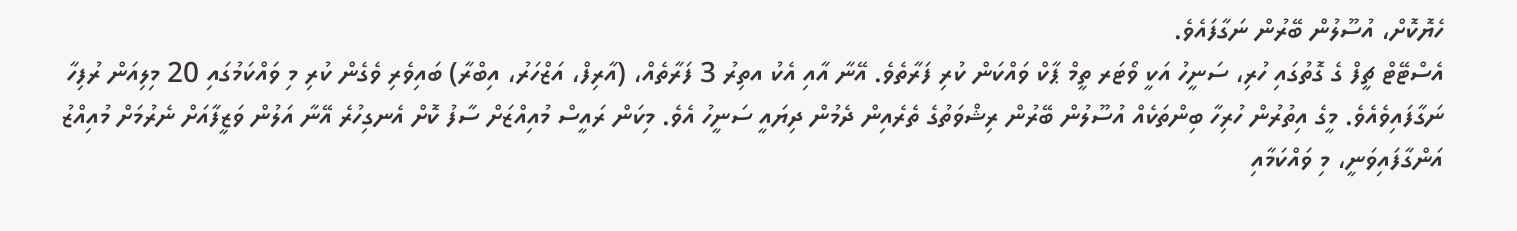ހެޔޮކޮށް، އުސޫލުން ބޭރުން ނަގާފައެވެ.
އެސްޓޭޓް ޗީފް ގެ ގޮތުގައި ހުރި، ސަނީހު އަކީ ވޯޓަރ ތީމް ޕާކް ވައްކަން ކުރި ފަރާތެވެ. އޭނާ އާއި އެކު އތިރު 3 ފަރާތެއް، (އާރިފް، އަޒްހަރު، އިބްރާ) ބައިވެރި ވެގެން ކުރި މި ވައްކަމުގައި 20 މިލިއަން ރުފިހާ ނަގާފައިވެއެވެ. މީގެ އިތުރުން ހުރިހާ ބިންތަކެއް އުސޫލުން ބޭރުން ރިޝްވަތުގެ ތެރެއިން ދެމުން ދިޔައީ ސަނީހު އެވެ. މިކަން ރައީސް މުއިއްޒަށް ސާފު ކޮށް އެނގިހުރެ އޭނާ އަލުން ވަޒީފާއަށް ނެރުމަށް މުއިއްޒު އަންގާފައިވަނީ، މި ވައްކަމާއި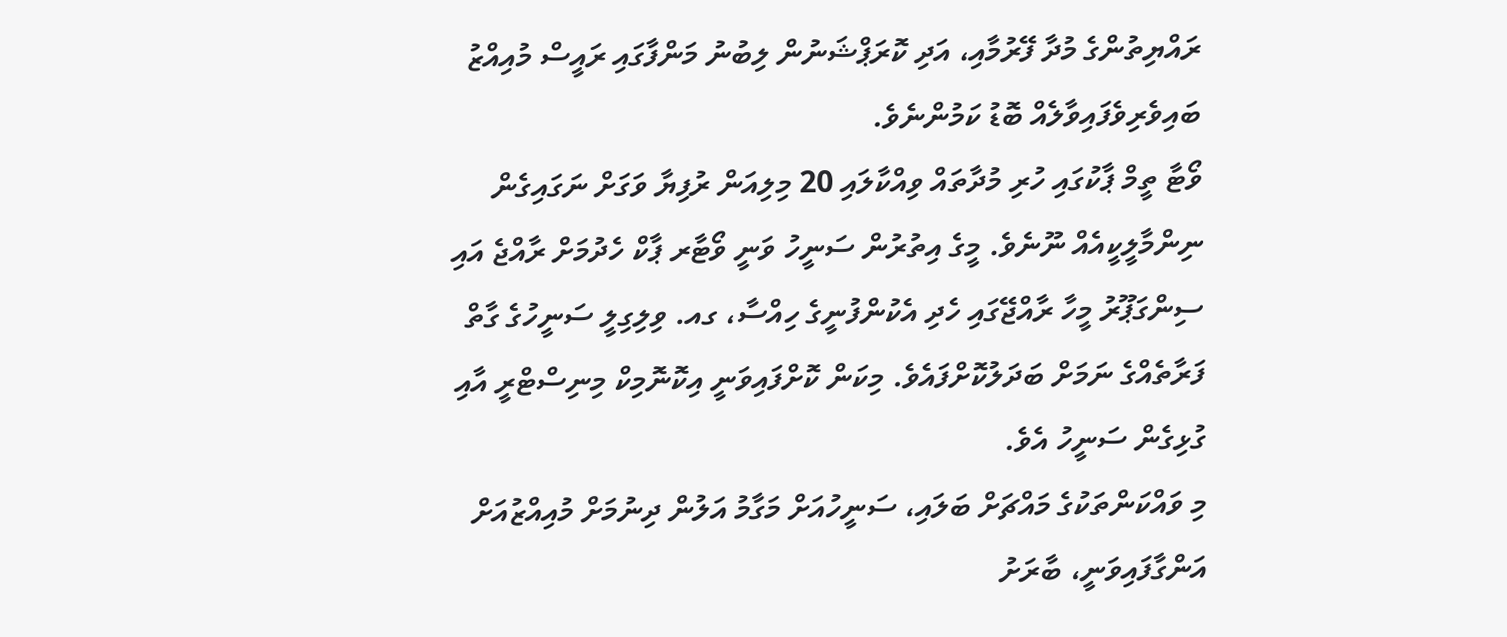ރައްޔިތުންގެ މުދާ ފޭރުމާއި، އަދި ކޮރަޕްޝަނުން ލިބުނު މަންފާގައި ރައީސް މުއިއްޒު ބައިވެރިވެފައިވާލެއް ބޮޑު ކަމުންނެވެ.
ވޯޓާ ތީމް ޕާކުގައި ހުރި މުދާތައް ވިއްކާލައި 20 މިލިއަން ރުފިޔާ ވަގަށް ނަގައިގެން ނިންމާލީކީއެއް ނޫނެވެ. މީގެ އިތުރުން ސަނީހު ވަނީ ވޯޓާރ ޕާކް ހެދުމަށް ރާއްޖެ އައި ސިންގަޕޫރު މީހާ ރާއްޖޭގައި ހެދި އެކުންފުނީގެ ހިއްސާ، ގއ. ވިލިގިލީ ސަނީހުގެ ގާތް ފަރާތެއްގެ ނަމަށް ބަދަލުކޮށްފައެވެ. މިކަން ކޮށްފައިވަނީ އިކޮނޮމިކް މިނިސްޓްރީ އާއި ގުޅިގެން ސަނީހު އެވެ.
މި ވައްކަންތަކުގެ މައްޗަށް ބަލައި، ސަނީހުއަށް މަގާމު އަލުން ދިނުމަށް މުއިއްޒުއަށް އަންގާފައިވަނީ، ބާރަށު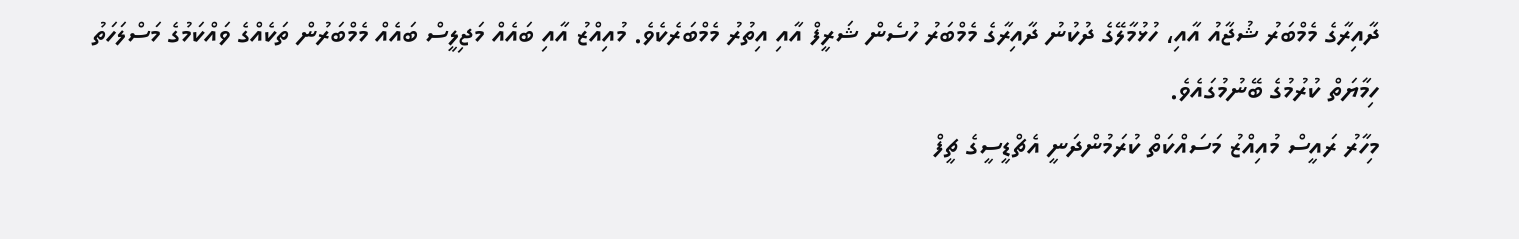ދާއިރާގެ މެމްބަރު ޝުޖާއު އާއި، ހުޅުމާލޭގެ ދުކުނު ދާއިރާގެ މެމްބަރު ހުސެން ޝަރީފް އާއި އިތުރު މެމްބަރެކެވެ. މުއިއްޒު އާއި ބައެއް މަޖިލީސް ބައެއް މެމްބަރުން ތަކެއްގެ ވައްކަމުގެ މަސްލަހަތު ހިމާޔަތް ކުރުމުގެ ބޭނުމުގައެވެ.
މިހާރު ރައީސް މުއިއްޒު މަސައްކަތް ކުރަމުންދަނީ އެޗްޑީސީގެ ޗީފް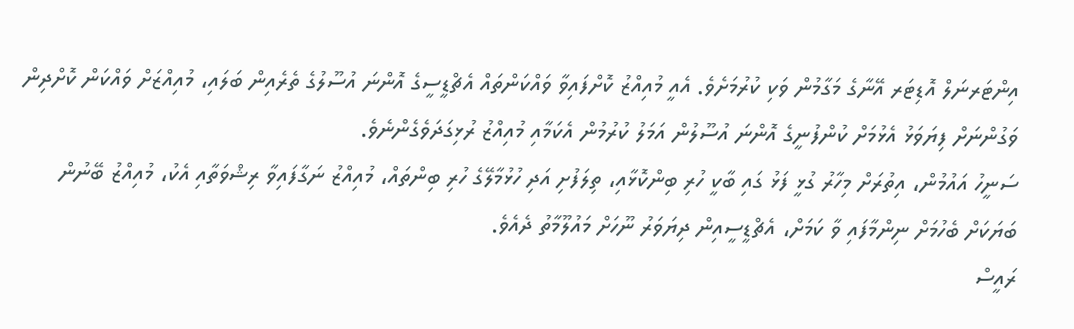އިންޓަރނަލް އޮޑިޓަރ އޭނާގެ މަގާމުން ވަކި ކުރުމަށެވެ. އެއީ މުއިއްޒު ކޮށްފައިވާ ވައްކަންތައް އެޗްޑީސީގެ އޮންނަ އުސޫލުގެ ތެރެއިން ބަލައި، މުއިއްޒަށް ވައްކަން ކޮށްދިން ވަގުންނަށް ފިޔަވަޅު އެޅުމަށް ކުންފުނީގެ އޮންނަ އުސޫލުން އަމަލު ކުރުމުން އެކަމާއި މުއިއްޒު ރުޅިގަދަވެގެންނެވެ.
ސަނީހު އައުމުން، އިތުރަށް މިހާރު ގުޅީ ފަޅު ގައި ބާކީ ހުރި ބިންކޮޅާއި، ތިލަފުށި އަދި ހުޅުމާލޭގެ ހުރި ބިންތައް، މުއިއްޒު ނަގާފައިވާ ރިޝްވަތާއި އެކު، މުއިއްޒު ބޭނުން ބަޔަކަށް ބެހުމަށް ނިންމާފައި ވާ ކަމަށް، އެޗްޑީސީއިން ދިޔަވަރު ނޫހަށް މައުލޫމާތު ދެއެވެ.
ރައީސް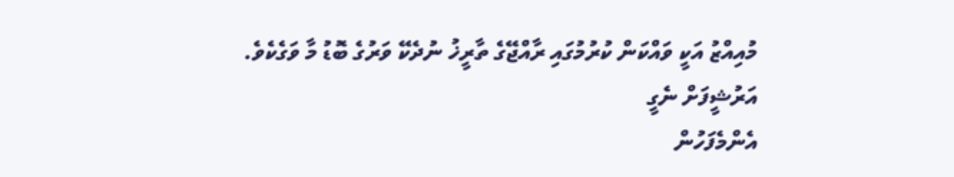މުއިއްޒު އަކީ ވައްކަން ކުރުމުގައި ރާއްޖޭގެ ތާރީޚު ނުދެކޭ ވަރުގެ ބޮޑު މާ ވަގެކެވެ.
އަރުޝީފަށް ނެގީ
އެންމެފަހުން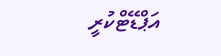އަޕްޑޭޓްކުރީ